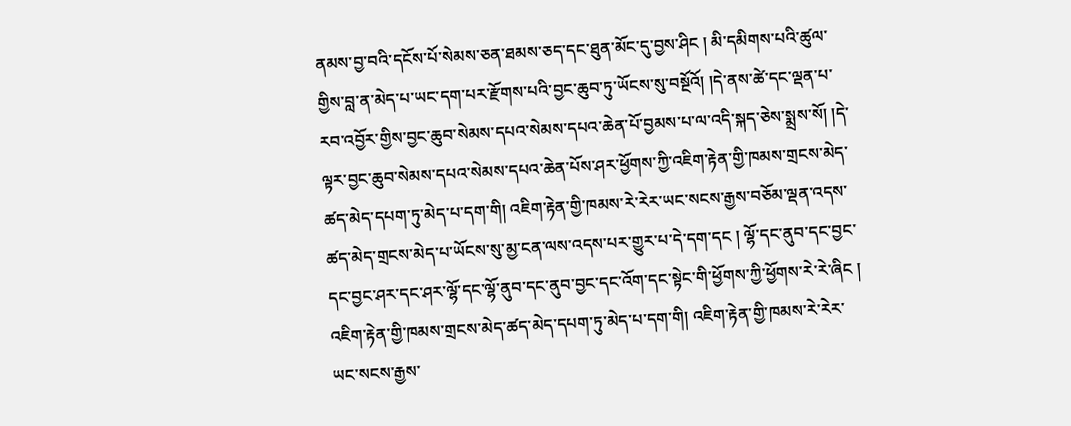ནམས་བྱ་བའི་དངོས་པོ་སེམས་ཅན་ཐམས་ཅད་དང་ཐུན་མོང་དུ་བྱས་ཤིང ། མི་དམིགས་པའི་ཚུལ་གྱིས་བླ་ན་མེད་པ་ཡང་དག་པར་རྫོགས་པའི་བྱང་ཆུབ་ཏུ་ཡོངས་སུ་བསྔོའོ། །དེ་ནས་ཚེ་དང་ལྡན་པ་རབ་འབྱོར་གྱིས་བྱང་ཆུབ་སེམས་དཔའ་སེམས་དཔའ་ཆེན་པོ་བྱམས་པ་ལ་འདི་སྐད་ཅེས་སྨྲས་སོ། །དེ་ལྟར་བྱང་ཆུབ་སེམས་དཔའ་སེམས་དཔའ་ཆེན་པོས་ཤར་ཕྱོགས་ཀྱི་འཇིག་རྟེན་གྱི་ཁམས་གྲངས་མེད་ཚད་མེད་དཔག་ཏུ་མེད་པ་དག་གི། འཇིག་རྟེན་གྱི་ཁམས་རེ་རེར་ཡང་སངས་རྒྱས་བཅོམ་ལྡན་འདས་ཚད་མེད་གྲངས་མེད་པ་ཡོངས་སུ་མྱ་ངན་ལས་འདས་པར་གྱུར་པ་དེ་དག་དང ། ལྷོ་དང་ནུབ་དང་བྱང་དང་བྱང་ཤར་དང་ཤར་ལྷོ་དང་ལྷོ་ནུབ་དང་ནུབ་བྱང་དང་འོག་དང་སྟེང་གི་ཕྱོགས་ཀྱི་ཕྱོགས་རེ་རེ་ཞིང ། འཇིག་རྟེན་གྱི་ཁམས་གྲངས་མེད་ཚད་མེད་དཔག་ཏུ་མེད་པ་དག་གི། འཇིག་རྟེན་གྱི་ཁམས་རེ་རེར་ཡང་སངས་རྒྱས་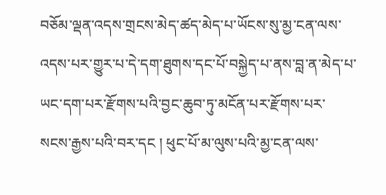བཅོམ་ལྡན་འདས་གྲངས་མེད་ཚད་མེད་པ་ཡོངས་སུ་མྱ་ངན་ལས་འདས་པར་གྱུར་པ་དེ་དག་ཐུགས་དང་པོ་བསྐྱེད་པ་ནས་བླ་ན་མེད་པ་ཡང་དག་པར་རྫོགས་པའི་བྱང་ཆུབ་ཏུ་མངོན་པར་རྫོགས་པར་སངས་རྒྱས་པའི་བར་དང ། ཕུང་པོ་མ་ལུས་པའི་མྱ་ངན་ལས་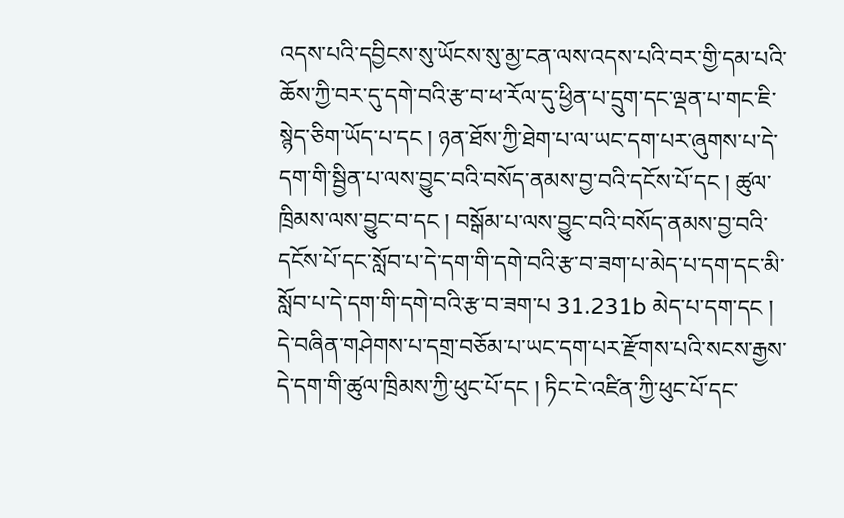འདས་པའི་དབྱིངས་སུ་ཡོངས་སུ་མྱ་ངན་ལས་འདས་པའི་བར་གྱི་དམ་པའི་ཆོས་ཀྱི་བར་དུ་དགེ་བའི་རྩ་བ་ཕ་རོལ་དུ་ཕྱིན་པ་དྲུག་དང་ལྡན་པ་གང་ཇི་སྙེད་ཅིག་ཡོད་པ་དང ། ཉན་ཐོས་ཀྱི་ཐེག་པ་ལ་ཡང་དག་པར་ཞུགས་པ་དེ་དག་གི་སྦྱིན་པ་ལས་བྱུང་བའི་བསོད་ནམས་བྱ་བའི་དངོས་པོ་དང ། ཚུལ་ཁྲིམས་ལས་བྱུང་བ་དང ། བསྒོམ་པ་ལས་བྱུང་བའི་བསོད་ནམས་བྱ་བའི་དངོས་པོ་དང་སློབ་པ་དེ་དག་གི་དགེ་བའི་རྩ་བ་ཟག་པ་མེད་པ་དག་དང་མི་སློབ་པ་དེ་དག་གི་དགེ་བའི་རྩ་བ་ཟག་པ 31.231b མེད་པ་དག་དང ། དེ་བཞིན་གཤེགས་པ་དགྲ་བཅོམ་པ་ཡང་དག་པར་རྫོགས་པའི་སངས་རྒྱས་དེ་དག་གི་ཚུལ་ཁྲིམས་ཀྱི་ཕུང་པོ་དང ། ཏིང་ངེ་འཛིན་ཀྱི་ཕུང་པོ་དང་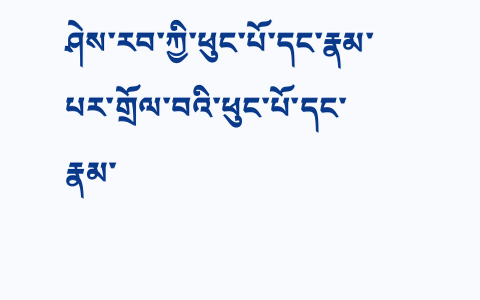ཤེས་རབ་ཀྱི་ཕུང་པོ་དང་རྣམ་པར་གྲོལ་བའི་ཕུང་པོ་དང་རྣམ་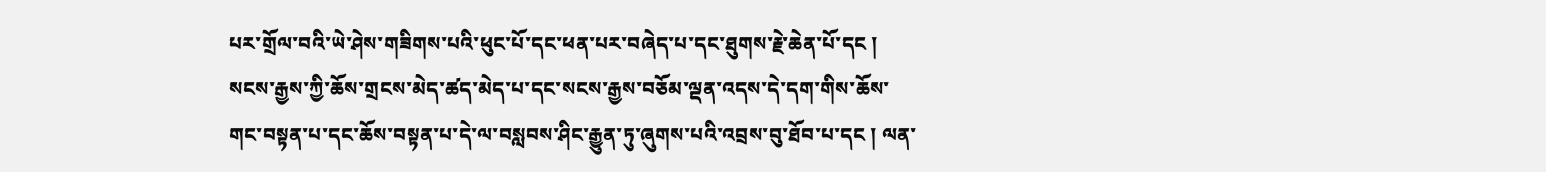པར་གྲོལ་བའི་ཡེ་ཤེས་གཟིགས་པའི་ཕུང་པོ་དང་ཕན་པར་བཞེད་པ་དང་ཐུགས་རྗེ་ཆེན་པོ་དང ། སངས་རྒྱས་ཀྱི་ཆོས་གྲངས་མེད་ཚད་མེད་པ་དང་སངས་རྒྱས་བཅོམ་ལྡན་འདས་དེ་དག་གིས་ཆོས་གང་བསྟན་པ་དང་ཆོས་བསྟན་པ་དེ་ལ་བསླབས་ཤིང་རྒྱུན་ཏུ་ཞུགས་པའི་འབྲས་བུ་ཐོབ་པ་དང ། ལན་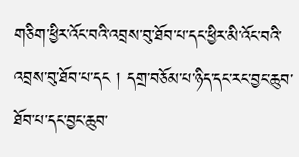གཅིག་ཕྱིར་འོང་བའི་འབྲས་བུ་ཐོབ་པ་དང་ཕྱིར་མི་འོང་བའི་འབྲས་བུ་ཐོབ་པ་དང ། དགྲ་བཅོམ་པ་ཉིད་དང་རང་བྱང་ཆུབ་ཐོབ་པ་དང་བྱང་ཆུབ་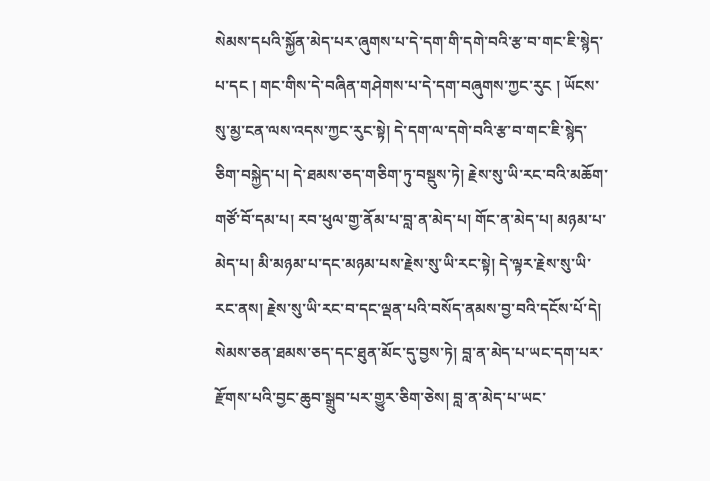སེམས་དཔའི་སྐྱོན་མེད་པར་ཞུགས་པ་དེ་དག་གི་དགེ་བའི་རྩ་བ་གང་ཇི་སྙེད་པ་དང ། གང་གིས་དེ་བཞིན་གཤེགས་པ་དེ་དག་བཞུགས་ཀྱང་རུང ། ཡོངས་སུ་མྱ་ངན་ལས་འདས་ཀྱང་རུང་སྟེ། དེ་དག་ལ་དགེ་བའི་རྩ་བ་གང་ཇི་སྙེད་ཅིག་བསྐྱེད་པ། དེ་ཐམས་ཅད་གཅིག་ཏུ་བསྡུས་ཏེ། རྗེས་སུ་ཡི་རང་བའི་མཆོག་གཙོ་བོ་དམ་པ། རབ་ཕུལ་གྱ་ནོམ་པ་བླ་ན་མེད་པ། གོང་ན་མེད་པ། མཉམ་པ་མེད་པ། མི་མཉམ་པ་དང་མཉམ་པས་རྗེས་སུ་ཡི་རང་སྟེ། དེ་ལྟར་རྗེས་སུ་ཡི་རང་ནས། རྗེས་སུ་ཡི་རང་བ་དང་ལྡན་པའི་བསོད་ནམས་བྱ་བའི་དངོས་པོ་དེ། སེམས་ཅན་ཐམས་ཅད་དང་ཐུན་མོང་དུ་བྱས་ཏེ། བླ་ན་མེད་པ་ཡང་དག་པར་རྫོགས་པའི་བྱང་ཆུབ་སྒྲུབ་པར་གྱུར་ཅིག་ཅེས། བླ་ན་མེད་པ་ཡང་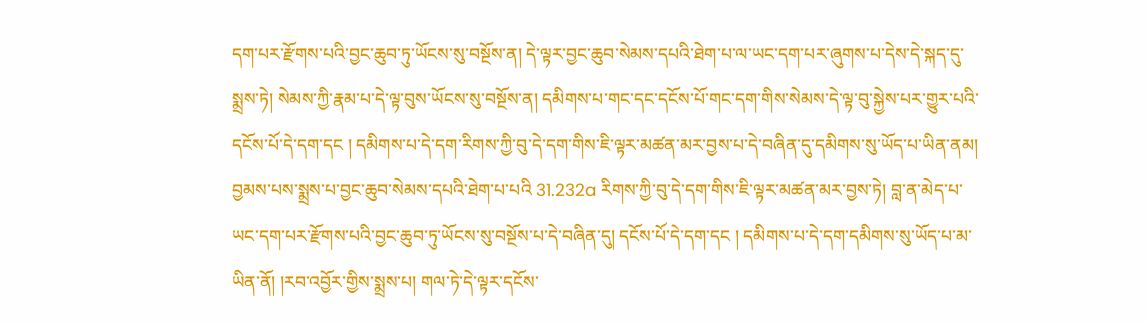དག་པར་རྫོགས་པའི་བྱང་ཆུབ་ཏུ་ཡོངས་སུ་བསྔོས་ན། དེ་ལྟར་བྱང་ཆུབ་སེམས་དཔའི་ཐེག་པ་ལ་ཡང་དག་པར་ཞུགས་པ་དེས་དེ་སྐད་དུ་སྨྲས་ཏེ། སེམས་ཀྱི་རྣམ་པ་དེ་ལྟ་བུས་ཡོངས་སུ་བསྔོས་ན། དམིགས་པ་གང་དང་དངོས་པོ་གང་དག་གིས་སེམས་དེ་ལྟ་བུ་སྐྱེས་པར་གྱུར་པའི་དངོས་པོ་དེ་དག་དང ། དམིགས་པ་དེ་དག་རིགས་ཀྱི་བུ་དེ་དག་གིས་ཇི་ལྟར་མཚན་མར་བྱས་པ་དེ་བཞིན་དུ་དམིགས་སུ་ཡོད་པ་ཡིན་ནམ། བྱམས་པས་སྨྲས་པ་བྱང་ཆུབ་སེམས་དཔའི་ཐེག་པ་པའི 31.232a རིགས་ཀྱི་བུ་དེ་དག་གིས་ཇི་ལྟར་མཚན་མར་བྱས་ཏེ། བླ་ན་མེད་པ་ཡང་དག་པར་རྫོགས་པའི་བྱང་ཆུབ་ཏུ་ཡོངས་སུ་བསྔོས་པ་དེ་བཞིན་དུ། དངོས་པོ་དེ་དག་དང ། དམིགས་པ་དེ་དག་དམིགས་སུ་ཡོད་པ་མ་ཡིན་ནོ། །རབ་འབྱོར་གྱིས་སྨྲས་པ། གལ་ཏེ་དེ་ལྟར་དངོས་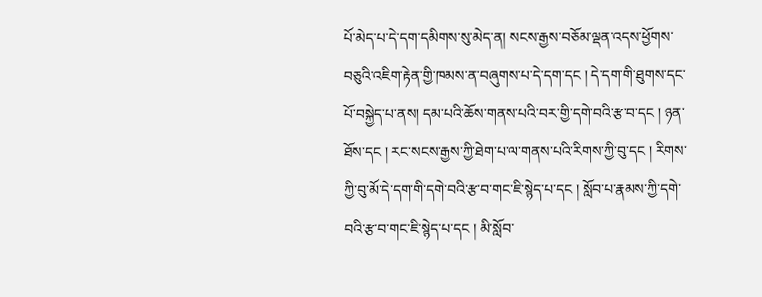པོ་མེད་པ་དེ་དག་དམིགས་སུ་མེད་ན། སངས་རྒྱས་བཅོམ་ལྡན་འདས་ཕྱོགས་བཅུའི་འཇིག་རྟེན་གྱི་ཁམས་ན་བཞུགས་པ་དེ་དག་དང ། དེ་དག་གི་ཐུགས་དང་པོ་བསྐྱེད་པ་ནས། དམ་པའི་ཆོས་གནས་པའི་བར་གྱི་དགེ་བའི་རྩ་བ་དང ། ཉན་ཐོས་དང ། རང་སངས་རྒྱས་ཀྱི་ཐེག་པ་ལ་གནས་པའི་རིགས་ཀྱི་བུ་དང ། རིགས་ཀྱི་བུ་མོ་དེ་དག་གི་དགེ་བའི་རྩ་བ་གང་ཇི་སྙེད་པ་དང ། སློབ་པ་རྣམས་ཀྱི་དགེ་བའི་རྩ་བ་གང་ཇི་སྙེད་པ་དང ། མི་སློབ་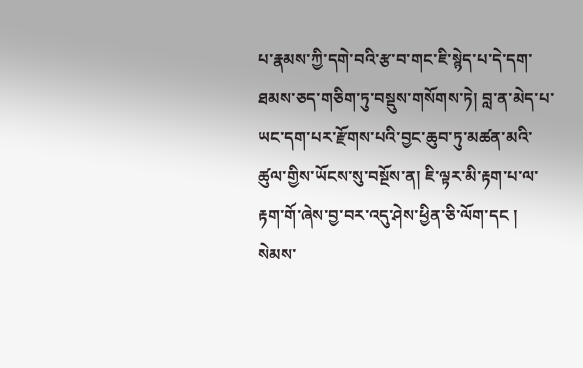པ་རྣམས་ཀྱི་དགེ་བའི་རྩ་བ་གང་ཇི་སྙེད་པ་དེ་དག་ཐམས་ཅད་གཅིག་ཏུ་བསྡུས་གསོགས་ཏེ། བླ་ན་མེད་པ་ཡང་དག་པར་རྫོགས་པའི་བྱང་ཆུབ་ཏུ་མཚན་མའི་ཚུལ་གྱིས་ཡོངས་སུ་བསྔོས་ན། ཇི་ལྟར་མི་རྟག་པ་ལ་རྟག་གོ་ཞེས་བྱ་བར་འདུ་ཤེས་ཕྱིན་ཅི་ལོག་དང ། སེམས་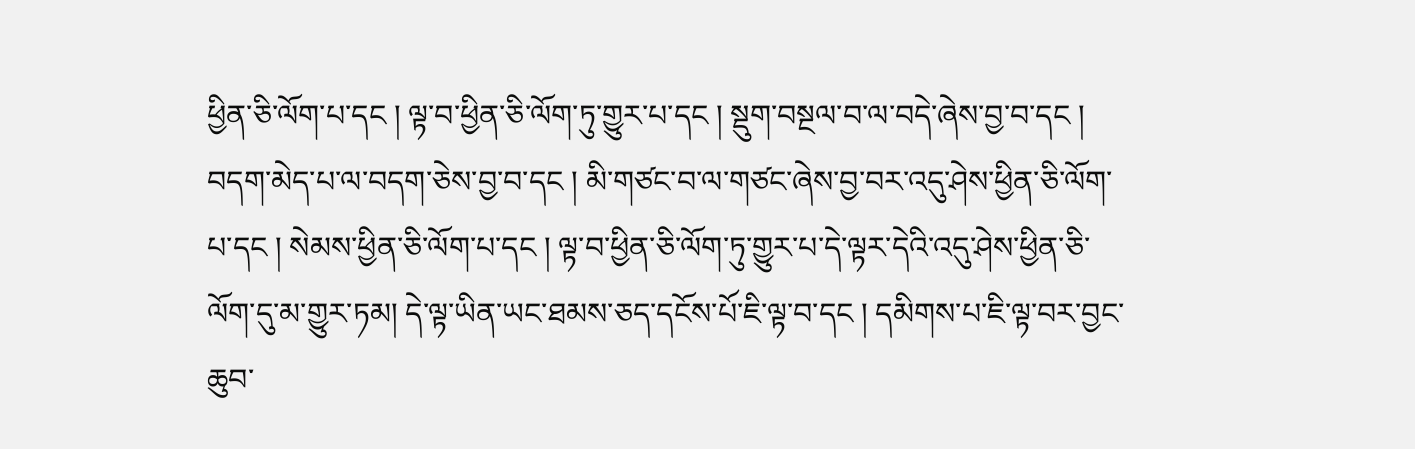ཕྱིན་ཅི་ལོག་པ་དང ། ལྟ་བ་ཕྱིན་ཅི་ལོག་ཏུ་གྱུར་པ་དང ། སྡུག་བསྔལ་བ་ལ་བདེ་ཞེས་བྱ་བ་དང ། བདག་མེད་པ་ལ་བདག་ཅེས་བྱ་བ་དང ། མི་གཙང་བ་ལ་གཙང་ཞེས་བྱ་བར་འདུ་ཤེས་ཕྱིན་ཅི་ལོག་པ་དང ། སེམས་ཕྱིན་ཅི་ལོག་པ་དང ། ལྟ་བ་ཕྱིན་ཅི་ལོག་ཏུ་གྱུར་པ་དེ་ལྟར་དེའི་འདུ་ཤེས་ཕྱིན་ཅི་ལོག་དུ་མ་གྱུར་ཏམ། དེ་ལྟ་ཡིན་ཡང་ཐམས་ཅད་དངོས་པོ་ཇི་ལྟ་བ་དང ། དམིགས་པ་ཇི་ལྟ་བར་བྱང་ཆུབ་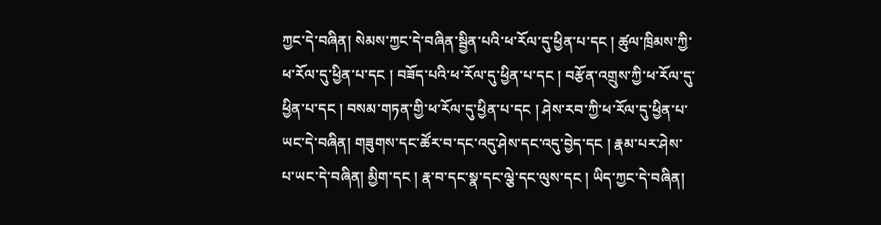ཀྱང་དེ་བཞིན། སེམས་ཀྱང་དེ་བཞིན་སྦྱིན་པའི་ཕ་རོལ་དུ་ཕྱིན་པ་དང ། ཚུལ་ཁྲིམས་ཀྱི་ཕ་རོལ་དུ་ཕྱིན་པ་དང ། བཟོད་པའི་ཕ་རོལ་དུ་ཕྱིན་པ་དང ། བརྩོན་འགྲུས་ཀྱི་ཕ་རོལ་དུ་ཕྱིན་པ་དང ། བསམ་གཏན་གྱི་ཕ་རོལ་དུ་ཕྱིན་པ་དང ། ཤེས་རབ་ཀྱི་ཕ་རོལ་དུ་ཕྱིན་པ་ཡང་དེ་བཞིན། གཟུགས་དང་ཚོར་བ་དང་འདུ་ཤེས་དང་འདུ་བྱེད་དང ། རྣམ་པར་ཤེས་པ་ཡང་དེ་བཞིན། མྱིག་དང ། རྣ་བ་དང་སྣ་དང་ལྕེ་དང་ལུས་དང ། ཡིད་ཀྱང་དེ་བཞིན།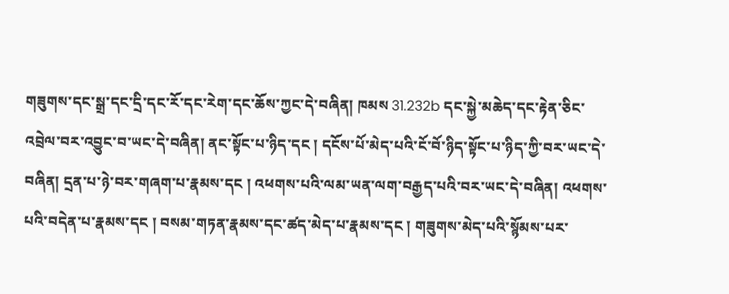གཟུགས་དང་སྒྲ་དང་དྲི་དང་རོ་དང་རེག་དང་ཆོས་ཀྱང་དེ་བཞིན། ཁམས 31.232b དང་སྐྱེ་མཆེད་དང་རྟེན་ཅིང་འབྲེལ་བར་འབྱུང་བ་ཡང་དེ་བཞིན། ནང་སྟོང་པ་ཉིད་དང ། དངོས་པོ་མེད་པའི་ངོ་བོ་ཉིད་སྟོང་པ་ཉིད་ཀྱི་བར་ཡང་དེ་བཞིན། དྲན་པ་ཉེ་བར་གཞག་པ་རྣམས་དང ། འཕགས་པའི་ལམ་ཡན་ལག་བརྒྱད་པའི་བར་ཡང་དེ་བཞིན། འཕགས་པའི་བདེན་པ་རྣམས་དང ། བསམ་གཏན་རྣམས་དང་ཚད་མེད་པ་རྣམས་དང ། གཟུགས་མེད་པའི་སྙོམས་པར་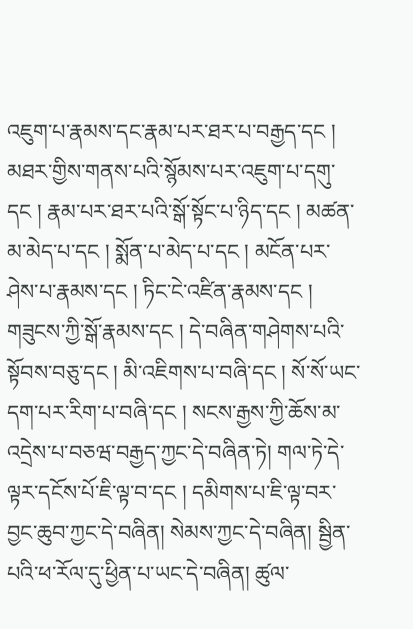འཇུག་པ་རྣམས་དང་རྣམ་པར་ཐར་པ་བརྒྱད་དང ། མཐར་གྱིས་གནས་པའི་སྙོམས་པར་འཇུག་པ་དགུ་དང ། རྣམ་པར་ཐར་པའི་སྒོ་སྟོང་པ་ཉིད་དང ། མཚན་མ་མེད་པ་དང ། སྨོན་པ་མེད་པ་དང ། མངོན་པར་ཤེས་པ་རྣམས་དང ། ཏིང་ངེ་འཛིན་རྣམས་དང ། གཟུངས་ཀྱི་སྒོ་རྣམས་དང ། དེ་བཞིན་གཤེགས་པའི་སྟོབས་བཅུ་དང ། མི་འཇིགས་པ་བཞི་དང ། སོ་སོ་ཡང་དག་པར་རིག་པ་བཞི་དང ། སངས་རྒྱས་ཀྱི་ཆོས་མ་འདྲེས་པ་བཅཝ་བརྒྱད་ཀྱང་དེ་བཞིན་ཏེ། གལ་ཏེ་དེ་ལྟར་དངོས་པོ་ཇི་ལྟ་བ་དང ། དམིགས་པ་ཇི་ལྟ་བར་བྱང་ཆུབ་ཀྱང་དེ་བཞིན། སེམས་ཀྱང་དེ་བཞིན། སྦྱིན་པའི་ཕ་རོལ་དུ་ཕྱིན་པ་ཡང་དེ་བཞིན། ཚུལ་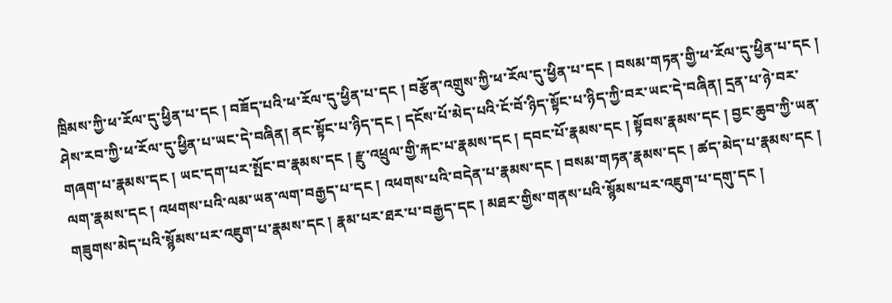ཁྲིམས་ཀྱི་ཕ་རོལ་དུ་ཕྱིན་པ་དང ། བཟོད་པའི་ཕ་རོལ་དུ་ཕྱིན་པ་དང ། བརྩོན་འགྲུས་ཀྱི་ཕ་རོལ་དུ་ཕྱིན་པ་དང ། བསམ་གཏན་གྱི་ཕ་རོལ་དུ་ཕྱིན་པ་དང ། ཤེས་རབ་ཀྱི་ཕ་རོལ་དུ་ཕྱིན་པ་ཡང་དེ་བཞིན། ནང་སྟོང་པ་ཉིད་དང ། དངོས་པོ་མེད་པའི་ངོ་བོ་ཉིད་སྟོང་པ་ཉིད་ཀྱི་བར་ཡང་དེ་བཞིན། དྲན་པ་ཉེ་བར་གཞག་པ་རྣམས་དང ། ཡང་དག་པར་སྤོང་བ་རྣམས་དང ། རྫུ་འཕྲུལ་གྱི་རྐང་པ་རྣམས་དང ། དབང་པོ་རྣམས་དང ། སྟོབས་རྣམས་དང ། བྱང་ཆུབ་ཀྱི་ཡན་ལག་རྣམས་དང ། འཕགས་པའི་ལམ་ཡན་ལག་བརྒྱད་པ་དང ། འཕགས་པའི་བདེན་པ་རྣམས་དང ། བསམ་གཏན་རྣམས་དང ། ཚད་མེད་པ་རྣམས་དང ། གཟུགས་མེད་པའི་སྙོམས་པར་འཇུག་པ་རྣམས་དང ། རྣམ་པར་ཐར་པ་བརྒྱད་དང ། མཐར་གྱིས་གནས་པའི་སྙོམས་པར་འཇུག་པ་དགུ་དང །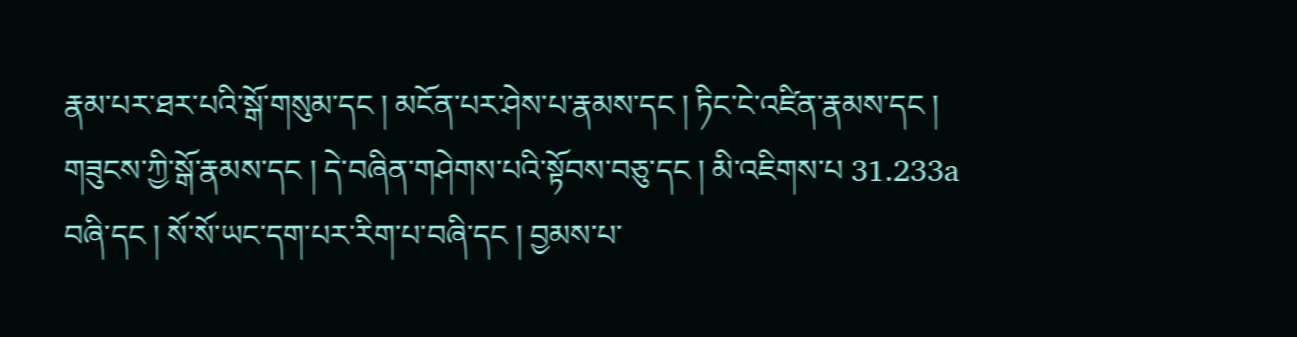རྣམ་པར་ཐར་པའི་སྒོ་གསུམ་དང ། མངོན་པར་ཤེས་པ་རྣམས་དང ། ཏིང་ངེ་འཛིན་རྣམས་དང ། གཟུངས་ཀྱི་སྒོ་རྣམས་དང ། དེ་བཞིན་གཤེགས་པའི་སྟོབས་བཅུ་དང ། མི་འཇིགས་པ 31.233a བཞི་དང ། སོ་སོ་ཡང་དག་པར་རིག་པ་བཞི་དང ། བྱམས་པ་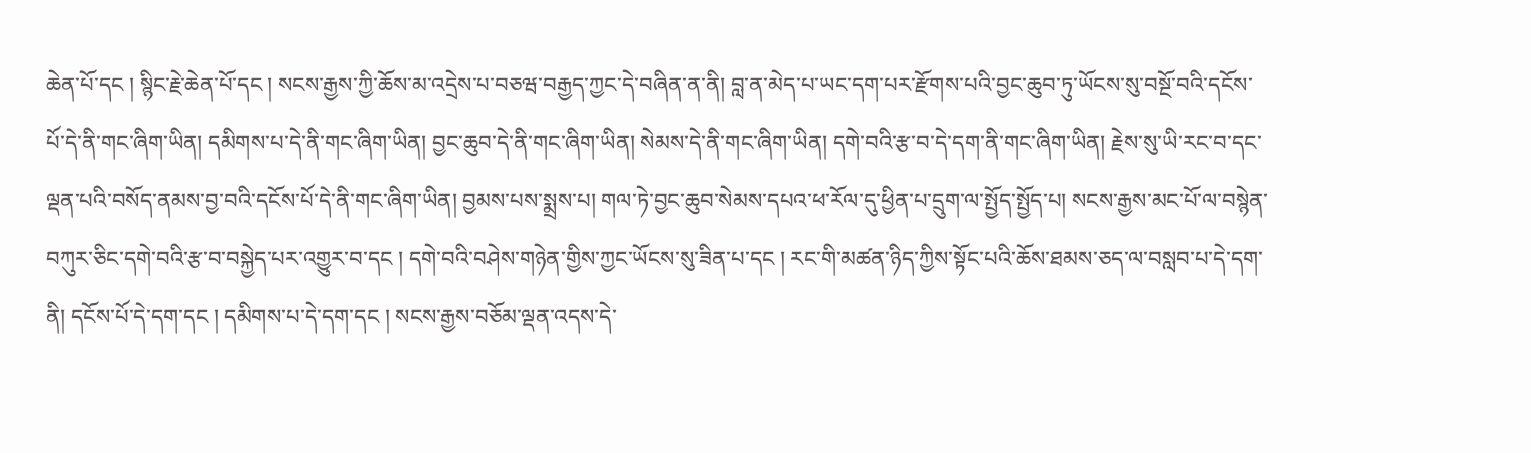ཆེན་པོ་དང ། སྙིང་རྗེ་ཆེན་པོ་དང ། སངས་རྒྱས་ཀྱི་ཆོས་མ་འདྲེས་པ་བཅཝ་བརྒྱད་ཀྱང་དེ་བཞིན་ན་ནི། བླ་ན་མེད་པ་ཡང་དག་པར་རྫོགས་པའི་བྱང་ཆུབ་ཏུ་ཡོངས་སུ་བསྔོ་བའི་དངོས་པོ་དེ་ནི་གང་ཞིག་ཡིན། དམིགས་པ་དེ་ནི་གང་ཞིག་ཡིན། བྱང་ཆུབ་དེ་ནི་གང་ཞིག་ཡིན། སེམས་དེ་ནི་གང་ཞིག་ཡིན། དགེ་བའི་རྩ་བ་དེ་དག་ནི་གང་ཞིག་ཡིན། རྗེས་སུ་ཡི་རང་བ་དང་ལྡན་པའི་བསོད་ནམས་བྱ་བའི་དངོས་པོ་དེ་ནི་གང་ཞིག་ཡིན། བྱམས་པས་སྨྲས་པ། གལ་ཏེ་བྱང་ཆུབ་སེམས་དཔའ་ཕ་རོལ་དུ་ཕྱིན་པ་དྲུག་ལ་སྤྱོད་སྤྱོད་པ། སངས་རྒྱས་མང་པོ་ལ་བསྙེན་བཀུར་ཅིང་དགེ་བའི་རྩ་བ་བསྐྱེད་པར་འགྱུར་བ་དང ། དགེ་བའི་བཤེས་གཉེན་གྱིས་ཀྱང་ཡོངས་སུ་ཟིན་པ་དང ། རང་གི་མཚན་ཉིད་ཀྱིས་སྟོང་པའི་ཆོས་ཐམས་ཅད་ལ་བསླབ་པ་དེ་དག་ནི། དངོས་པོ་དེ་དག་དང ། དམིགས་པ་དེ་དག་དང ། སངས་རྒྱས་བཅོམ་ལྡན་འདས་དེ་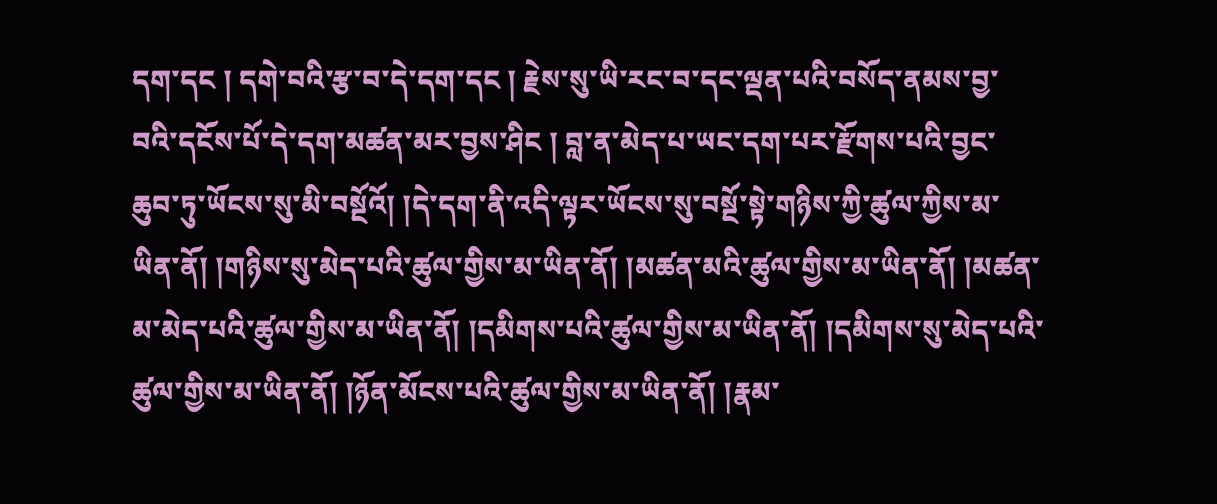དག་དང ། དགེ་བའི་རྩ་བ་དེ་དག་དང ། རྗེས་སུ་ཡི་རང་བ་དང་ལྡན་པའི་བསོད་ནམས་བྱ་བའི་དངོས་པོ་དེ་དག་མཚན་མར་བྱས་ཤིང ། བླ་ན་མེད་པ་ཡང་དག་པར་རྫོགས་པའི་བྱང་ཆུབ་ཏུ་ཡོངས་སུ་མི་བསྔོའོ། །དེ་དག་ནི་འདི་ལྟར་ཡོངས་སུ་བསྔོ་སྟེ་གཉིས་ཀྱི་ཚུལ་ཀྱིས་མ་ཡིན་ནོ། །གཉིས་སུ་མེད་པའི་ཚུལ་གྱིས་མ་ཡིན་ནོ། །མཚན་མའི་ཚུལ་གྱིས་མ་ཡིན་ནོ། །མཚན་མ་མེད་པའི་ཚུལ་གྱིས་མ་ཡིན་ནོ། །དམིགས་པའི་ཚུལ་གྱིས་མ་ཡིན་ནོ། །དམིགས་སུ་མེད་པའི་ཚུལ་གྱིས་མ་ཡིན་ནོ། །ཉོན་མོངས་པའི་ཚུལ་གྱིས་མ་ཡིན་ནོ། །རྣམ་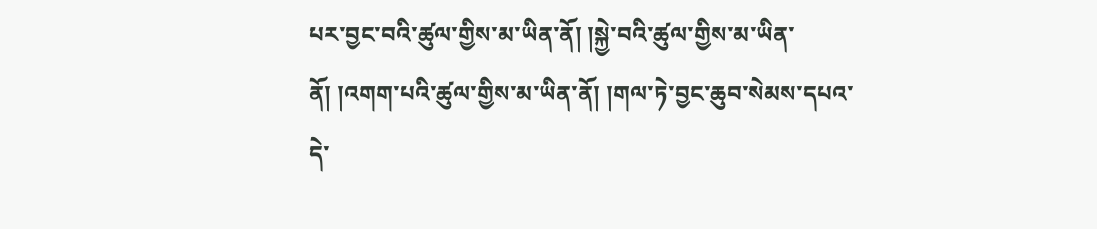པར་བྱང་བའི་ཚུལ་གྱིས་མ་ཡིན་ནོ། །སྐྱེ་བའི་ཚུལ་གྱིས་མ་ཡིན་ནོ། །འགག་པའི་ཚུལ་གྱིས་མ་ཡིན་ནོ། །གལ་ཏེ་བྱང་ཆུབ་སེམས་དཔའ་དེ་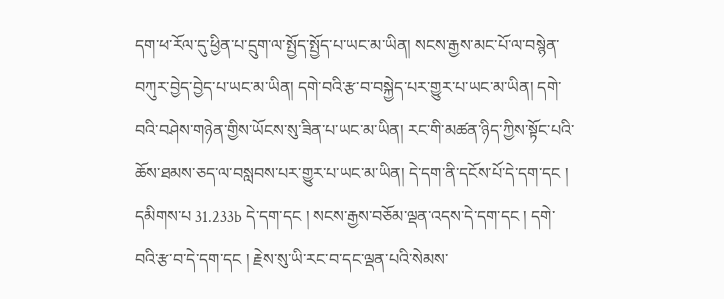དག་ཕ་རོལ་དུ་ཕྱིན་པ་དྲུག་ལ་སྤྱོད་སྤྱོད་པ་ཡང་མ་ཡིན། སངས་རྒྱས་མང་པོ་ལ་བསྙེན་བཀུར་བྱེད་བྱེད་པ་ཡང་མ་ཡིན། དགེ་བའི་རྩ་བ་བསྐྱེད་པར་གྱུར་པ་ཡང་མ་ཡིན། དགེ་བའི་བཤེས་གཉེན་གྱིས་ཡོངས་སུ་ཟིན་པ་ཡང་མ་ཡིན། རང་གི་མཚན་ཉིད་ཀྱིས་སྟོང་པའི་ཆོས་ཐམས་ཅད་ལ་བསླབས་པར་གྱུར་པ་ཡང་མ་ཡིན། དེ་དག་ནི་དངོས་པོ་དེ་དག་དང ། དམིགས་པ 31.233b དེ་དག་དང ། སངས་རྒྱས་བཅོམ་ལྡན་འདས་དེ་དག་དང ། དགེ་བའི་རྩ་བ་དེ་དག་དང ། རྗེས་སུ་ཡི་རང་བ་དང་ལྡན་པའི་སེམས་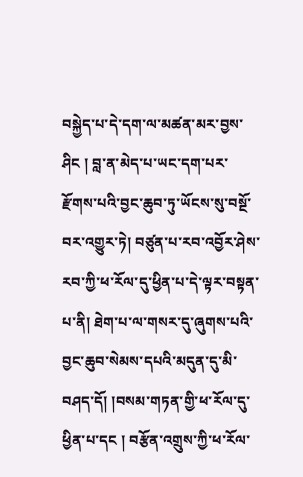བསྐྱེད་པ་དེ་དག་ལ་མཚན་མར་བྱས་ཤིང ། བླ་ན་མེད་པ་ཡང་དག་པར་རྫོགས་པའི་བྱང་ཆུབ་ཏུ་ཡོངས་སུ་བསྔོ་བར་འགྱུར་ཏེ། བཙུན་པ་རབ་འབྱོར་ཤེས་རབ་ཀྱི་ཕ་རོལ་དུ་ཕྱིན་པ་དེ་ལྟར་བསྟན་པ་ནི། ཐེག་པ་ལ་གསར་དུ་ཞུགས་པའི་བྱང་ཆུབ་སེམས་དཔའི་མདུན་དུ་མི་བཤད་དོ། །བསམ་གཏན་གྱི་ཕ་རོལ་དུ་ཕྱིན་པ་དང ། བརྩོན་འགྲུས་ཀྱི་ཕ་རོལ་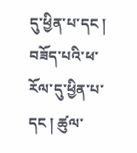དུ་ཕྱིན་པ་དང ། བཟོད་པའི་ཕ་རོལ་དུ་ཕྱིན་པ་དང ། ཚུལ་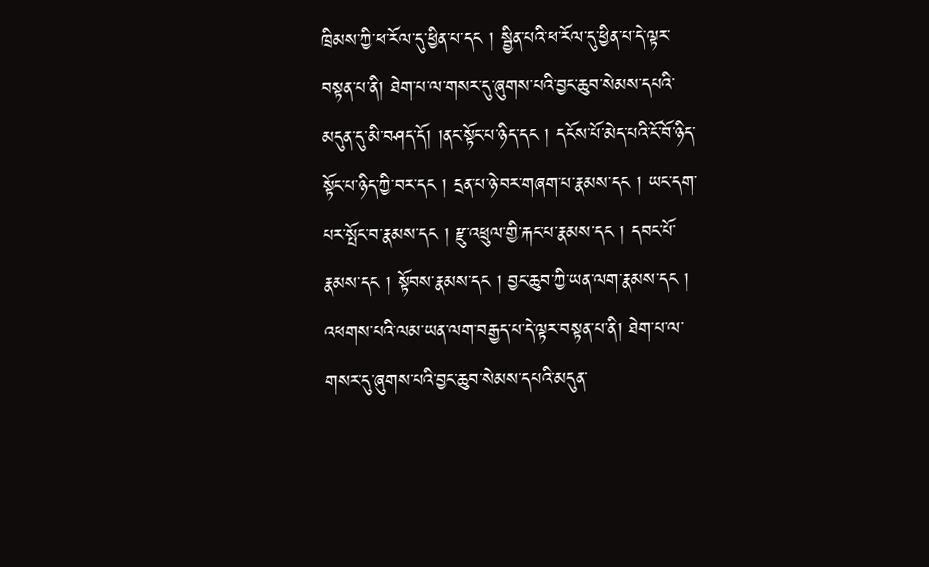ཁྲིམས་ཀྱི་ཕ་རོལ་དུ་ཕྱིན་པ་དང ། སྦྱིན་པའི་ཕ་རོལ་དུ་ཕྱིན་པ་དེ་ལྟར་བསྟན་པ་ནི། ཐེག་པ་ལ་གསར་དུ་ཞུགས་པའི་བྱང་ཆུབ་སེམས་དཔའི་མདུན་དུ་མི་བཤད་དོ། །ནང་སྟོང་པ་ཉིད་དང ། དངོས་པོ་མེད་པའི་ངོ་བོ་ཉིད་སྟོང་པ་ཉིད་ཀྱི་བར་དང ། དྲན་པ་ཉེ་བར་གཞག་པ་རྣམས་དང ། ཡང་དག་པར་སྤོང་བ་རྣམས་དང ། རྫུ་འཕྲུལ་གྱི་རྐང་པ་རྣམས་དང ། དབང་པོ་རྣམས་དང ། སྟོབས་རྣམས་དང ། བྱང་ཆུབ་ཀྱི་ཡན་ལག་རྣམས་དང ། འཕགས་པའི་ལམ་ཡན་ལག་བརྒྱད་པ་དེ་ལྟར་བསྟན་པ་ནི། ཐེག་པ་ལ་གསར་དུ་ཞུགས་པའི་བྱང་ཆུབ་སེམས་དཔའི་མདུན་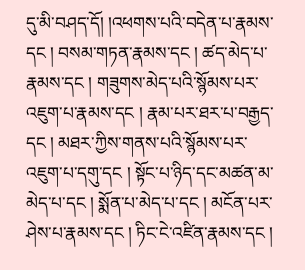དུ་མི་བཤད་དོ། །འཕགས་པའི་བདེན་པ་རྣམས་དང ། བསམ་གཏན་རྣམས་དང ། ཚད་མེད་པ་རྣམས་དང ། གཟུགས་མེད་པའི་སྙོམས་པར་འཇུག་པ་རྣམས་དང ། རྣམ་པར་ཐར་པ་བརྒྱད་དང ། མཐར་ཀྱིས་གནས་པའི་སྙོམས་པར་འཇུག་པ་དགུ་དང ། སྟོང་པ་ཉིད་དང་མཚན་མ་མེད་པ་དང ། སྨོན་པ་མེད་པ་དང ། མངོན་པར་ཤེས་པ་རྣམས་དང ། ཏིང་ངེ་འཛིན་རྣམས་དང །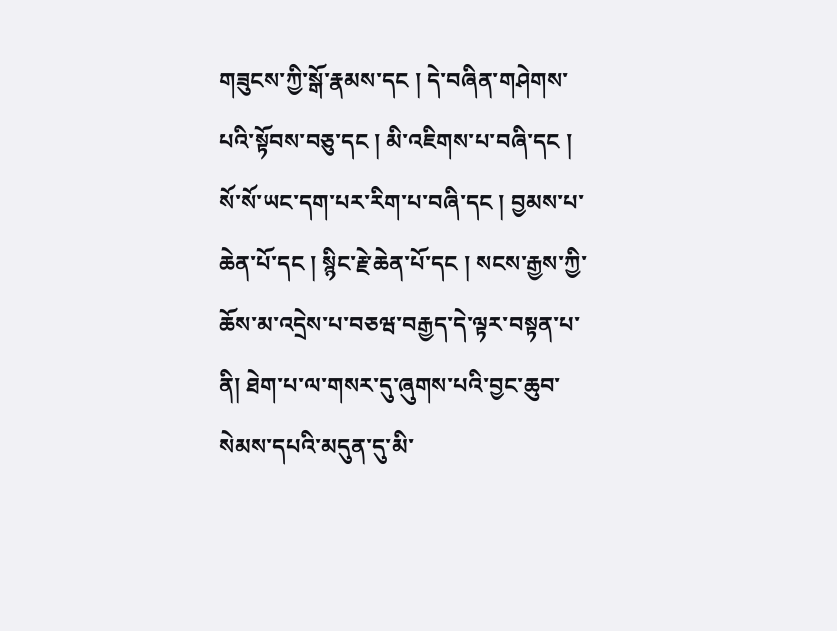གཟུངས་ཀྱི་སྒོ་རྣམས་དང ། དེ་བཞིན་གཤེགས་པའི་སྟོབས་བཅུ་དང ། མི་འཇིགས་པ་བཞི་དང ། སོ་སོ་ཡང་དག་པར་རིག་པ་བཞི་དང ། བྱམས་པ་ཆེན་པོ་དང ། སྙིང་རྗེ་ཆེན་པོ་དང ། སངས་རྒྱས་ཀྱི་ཆོས་མ་འདྲེས་པ་བཅཝ་བརྒྱད་དེ་ལྟར་བསྟན་པ་ནི། ཐེག་པ་ལ་གསར་དུ་ཞུགས་པའི་བྱང་ཆུབ་སེམས་དཔའི་མདུན་དུ་མི་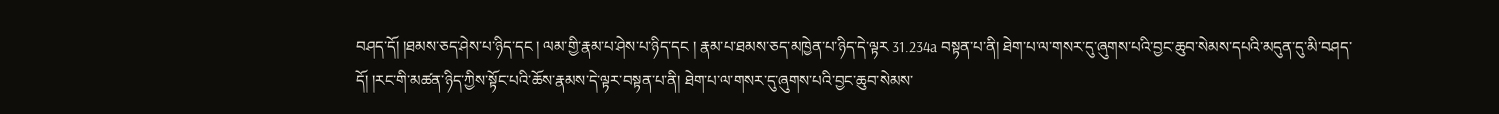བཤད་དོ། །ཐམས་ཅད་ཤེས་པ་ཉིད་དང ། ལམ་གྱི་རྣམ་པ་ཤེས་པ་ཉིད་དང ། རྣམ་པ་ཐམས་ཅད་མཁྱེན་པ་ཉིད་དེ་ལྟར 31.234a བསྟན་པ་ནི། ཐེག་པ་ལ་གསར་དུ་ཞུགས་པའི་བྱང་ཆུབ་སེམས་དཔའི་མདུན་དུ་མི་བཤད་དོ། །རང་གི་མཚན་ཉིད་ཀྱིས་སྟོང་པའི་ཆོས་རྣམས་དེ་ལྟར་བསྟན་པ་ནི། ཐེག་པ་ལ་གསར་དུ་ཞུགས་པའི་བྱང་ཆུབ་སེམས་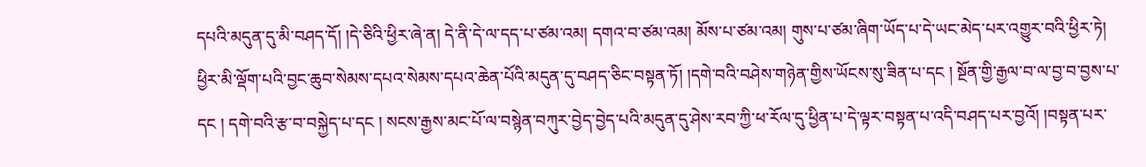དཔའི་མདུན་དུ་མི་བཤད་དོ། །དེ་ཅིའི་ཕྱིར་ཞེ་ན། དེ་ནི་དེ་ལ་དད་པ་ཙམ་འམ། དགའ་བ་ཙམ་འམ། མོས་པ་ཙམ་འམ། གུས་པ་ཙམ་ཞིག་ཡོད་པ་དེ་ཡང་མེད་པར་འགྱུར་བའི་ཕྱིར་ཏེ། ཕྱིར་མི་ལྡོག་པའི་བྱང་ཆུབ་སེམས་དཔའ་སེམས་དཔའ་ཆེན་པོའི་མདུན་དུ་བཤད་ཅིང་བསྟན་ཏོ། །དགེ་བའི་བཤེས་གཉེན་གྱིས་ཡོངས་སུ་ཟིན་པ་དང ། སྔོན་གྱི་རྒྱལ་བ་ལ་བྱ་བ་བྱས་པ་དང ། དགེ་བའི་རྩ་བ་བསྐྱེད་པ་དང ། སངས་རྒྱས་མང་པོ་ལ་བསྙེན་བཀུར་བྱེད་བྱེད་པའི་མདུན་དུ་ཤེས་རབ་ཀྱི་ཕ་རོལ་དུ་ཕྱིན་པ་དེ་ལྟར་བསྟན་པ་འདི་བཤད་པར་བྱའོ། །བསྟན་པར་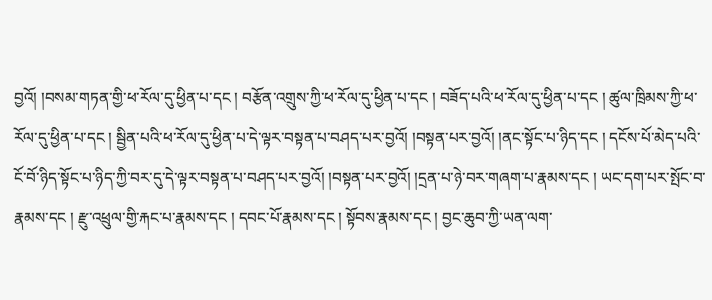བྱའོ། །བསམ་གཏན་གྱི་ཕ་རོལ་དུ་ཕྱིན་པ་དང ། བརྩོན་འགྲུས་ཀྱི་ཕ་རོལ་དུ་ཕྱིན་པ་དང ། བཟོད་པའི་ཕ་རོལ་དུ་ཕྱིན་པ་དང ། ཚུལ་ཁྲིམས་ཀྱི་ཕ་རོལ་དུ་ཕྱིན་པ་དང ། སྦྱིན་པའི་ཕ་རོལ་དུ་ཕྱིན་པ་དེ་ལྟར་བསྟན་པ་བཤད་པར་བྱའོ། །བསྟན་པར་བྱའོ། །ནང་སྟོང་པ་ཉིད་དང ། དངོས་པོ་མེད་པའི་ངོ་བོ་ཉིད་སྟོང་པ་ཉིད་ཀྱི་བར་དུ་དེ་ལྟར་བསྟན་པ་བཤད་པར་བྱའོ། །བསྟན་པར་བྱའོ། །དྲན་པ་ཉེ་བར་གཞག་པ་རྣམས་དང ། ཡང་དག་པར་སྤོང་བ་རྣམས་དང ། རྫུ་འཕྲུལ་གྱི་རྐང་པ་རྣམས་དང ། དབང་པོ་རྣམས་དང ། སྟོབས་རྣམས་དང ། བྱང་ཆུབ་ཀྱི་ཡན་ལག་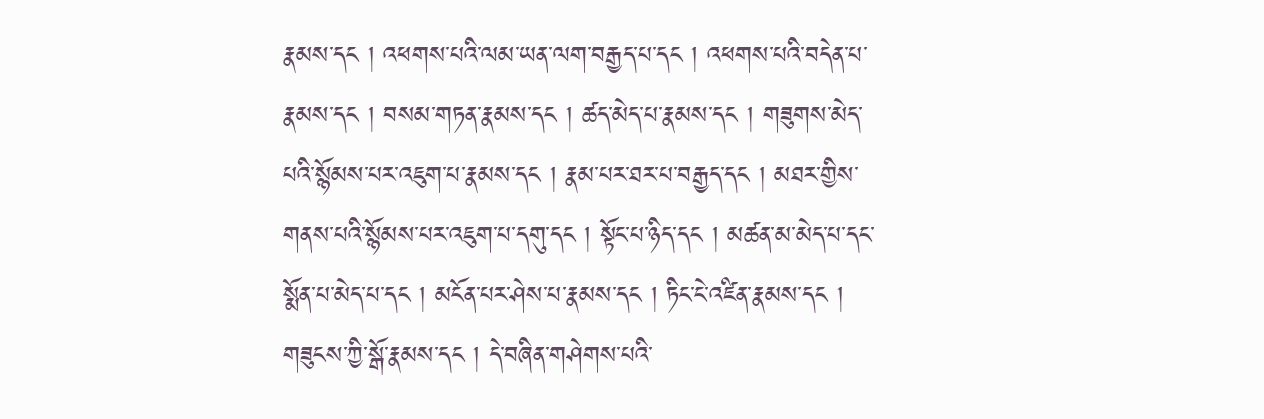རྣམས་དང ། འཕགས་པའི་ལམ་ཡན་ལག་བརྒྱད་པ་དང ། འཕགས་པའི་བདེན་པ་རྣམས་དང ། བསམ་གཏན་རྣམས་དང ། ཚད་མེད་པ་རྣམས་དང ། གཟུགས་མེད་པའི་སྙོམས་པར་འཇུག་པ་རྣམས་དང ། རྣམ་པར་ཐར་པ་བརྒྱད་དང ། མཐར་གྱིས་གནས་པའི་སྙོམས་པར་འཇུག་པ་དགུ་དང ། སྟོང་པ་ཉིད་དང ། མཚན་མ་མེད་པ་དང་སྨོན་པ་མེད་པ་དང ། མངོན་པར་ཤེས་པ་རྣམས་དང ། ཏིང་ངེ་འཛིན་རྣམས་དང ། གཟུངས་ཀྱི་སྒོ་རྣམས་དང ། དེ་བཞིན་གཤེགས་པའི་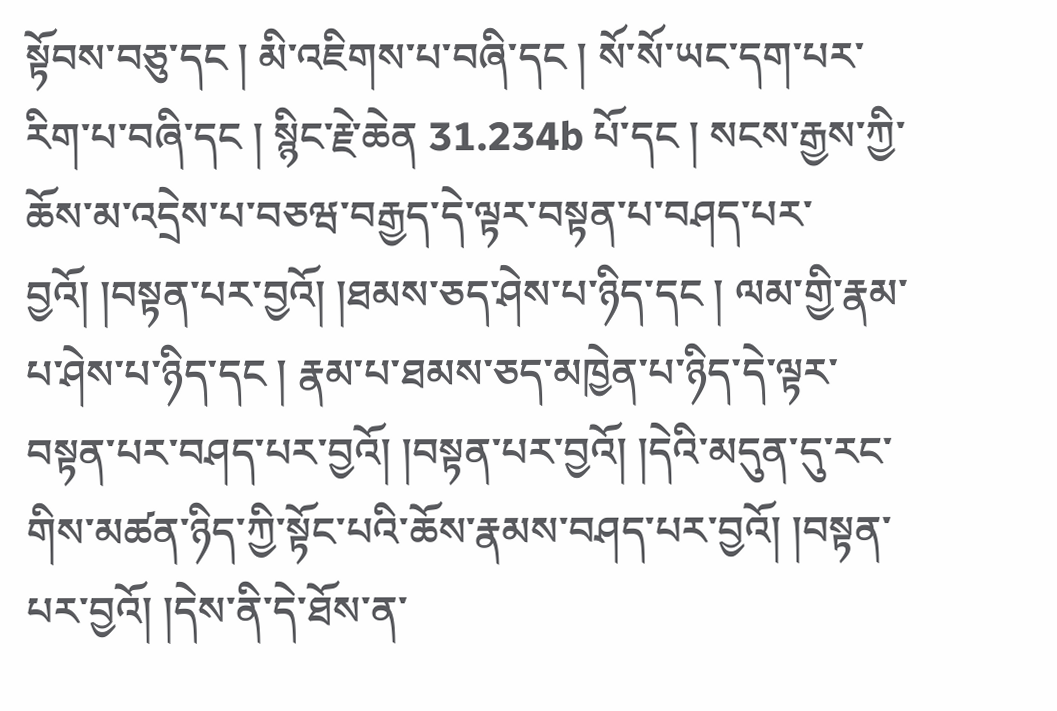སྟོབས་བཅུ་དང ། མི་འཇིགས་པ་བཞི་དང ། སོ་སོ་ཡང་དག་པར་རིག་པ་བཞི་དང ། སྙིང་རྗེ་ཆེན 31.234b པོ་དང ། སངས་རྒྱས་ཀྱི་ཆོས་མ་འདྲེས་པ་བཅཝ་བརྒྱད་དེ་ལྟར་བསྟན་པ་བཤད་པར་བྱའོ། །བསྟན་པར་བྱའོ། །ཐམས་ཅད་ཤེས་པ་ཉིད་དང ། ལམ་གྱི་རྣམ་པ་ཤེས་པ་ཉིད་དང ། རྣམ་པ་ཐམས་ཅད་མཁྱེན་པ་ཉིད་དེ་ལྟར་བསྟན་པར་བཤད་པར་བྱའོ། །བསྟན་པར་བྱའོ། །དེའི་མདུན་དུ་རང་གིས་མཚན་ཉིད་ཀྱི་སྟོང་པའི་ཆོས་རྣམས་བཤད་པར་བྱའོ། །བསྟན་པར་བྱའོ། །དེས་ནི་དེ་ཐོས་ན་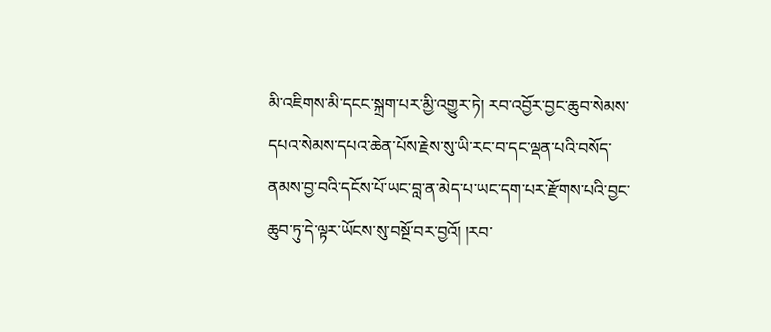མི་འཇིགས་མི་དངང་སྐྲག་པར་མྱི་འགྱུར་ཏེ། རབ་འབྱོར་བྱང་ཆུབ་སེམས་དཔའ་སེམས་དཔའ་ཆེན་པོས་རྗེས་སུ་ཡི་རང་བ་དང་ལྡན་པའི་བསོད་ནམས་བྱ་བའི་དངོས་པོ་ཡང་བླ་ན་མེད་པ་ཡང་དག་པར་རྫོགས་པའི་བྱང་ཆུབ་ཏུ་དེ་ལྟར་ཡོངས་སུ་བསྔོ་བར་བྱའོ། །རབ་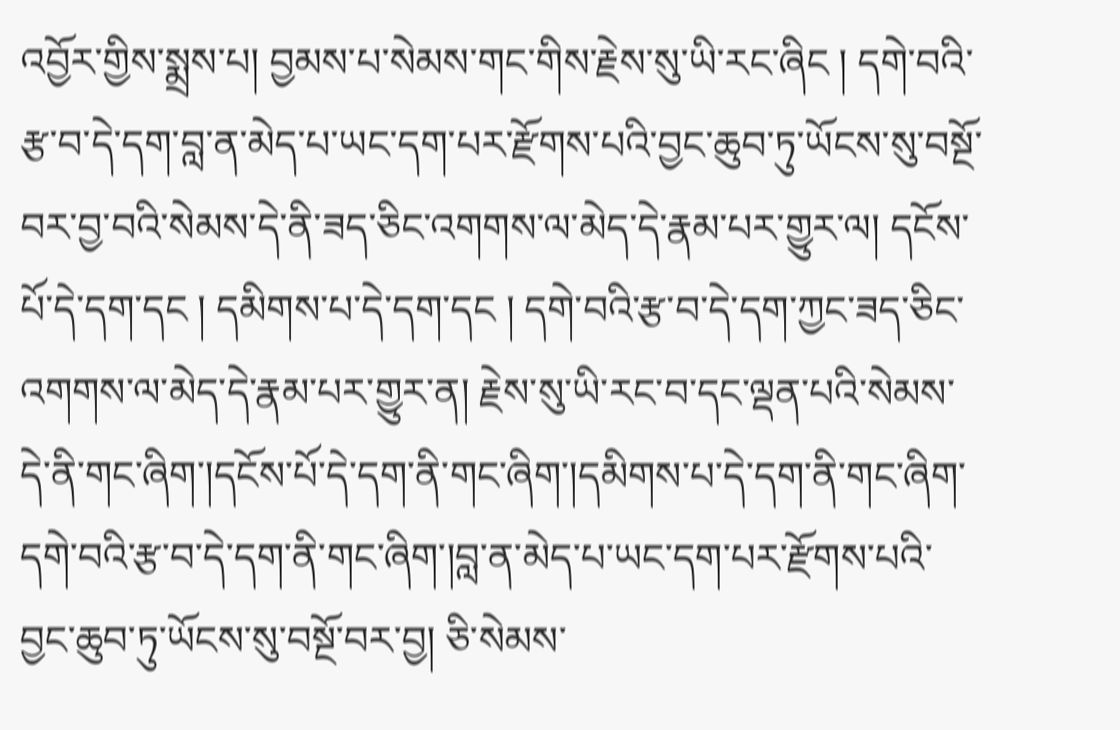འབྱོར་གྱིས་སྨྲས་པ། བྱམས་པ་སེམས་གང་གིས་རྗེས་སུ་ཡི་རང་ཞིང ། དགེ་བའི་རྩ་བ་དེ་དག་བླ་ན་མེད་པ་ཡང་དག་པར་རྫོགས་པའི་བྱང་ཆུབ་ཏུ་ཡོངས་སུ་བསྔོ་བར་བྱ་བའི་སེམས་དེ་ནི་ཟད་ཅིང་འགགས་ལ་མེད་དེ་རྣམ་པར་གྱུར་ལ། དངོས་པོ་དེ་དག་དང ། དམིགས་པ་དེ་དག་དང ། དགེ་བའི་རྩ་བ་དེ་དག་ཀྱང་ཟད་ཅིང་འགགས་ལ་མེད་དེ་རྣམ་པར་གྱུར་ན། རྗེས་སུ་ཡི་རང་བ་དང་ལྡན་པའི་སེམས་དེ་ནི་གང་ཞིག་།དངོས་པོ་དེ་དག་ནི་གང་ཞིག་།དམིགས་པ་དེ་དག་ནི་གང་ཞིག་དགེ་བའི་རྩ་བ་དེ་དག་ནི་གང་ཞིག་།བླ་ན་མེད་པ་ཡང་དག་པར་རྫོགས་པའི་བྱང་ཆུབ་ཏུ་ཡོངས་སུ་བསྔོ་བར་བྱ། ཅི་སེམས་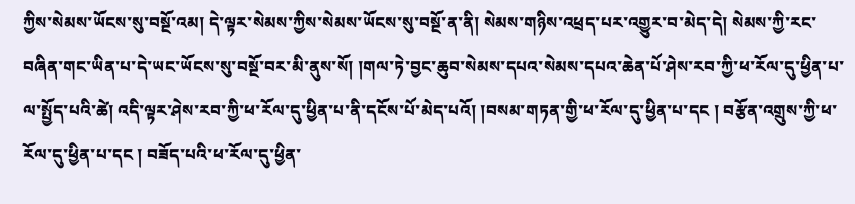ཀྱིས་སེམས་ཡོངས་སུ་བསྔོ་འམ། དེ་ལྟར་སེམས་ཀྱིས་སེམས་ཡོངས་སུ་བསྔོ་ན་ནི། སེམས་གཉིས་འཕྲད་པར་འགྱུར་བ་མེད་དེ། སེམས་ཀྱི་རང་བཞིན་གང་ཡིན་པ་དེ་ཡང་ཡོངས་སུ་བསྔོ་བར་མི་ནུས་སོ། །གལ་ཏེ་བྱང་ཆུབ་སེམས་དཔའ་སེམས་དཔའ་ཆེན་པོ་ཤེས་རབ་ཀྱི་ཕ་རོལ་དུ་ཕྱིན་པ་ལ་སྤྱོད་པའི་ཚེ། འདི་ལྟར་ཤེས་རབ་ཀྱི་ཕ་རོལ་དུ་ཕྱིན་པ་ནི་དངོས་པོ་མེད་པའོ། །བསམ་གཏན་གྱི་ཕ་རོལ་དུ་ཕྱིན་པ་དང ། བརྩོན་འགྲུས་ཀྱི་ཕ་རོལ་དུ་ཕྱིན་པ་དང ། བཟོད་པའི་ཕ་རོལ་དུ་ཕྱིན་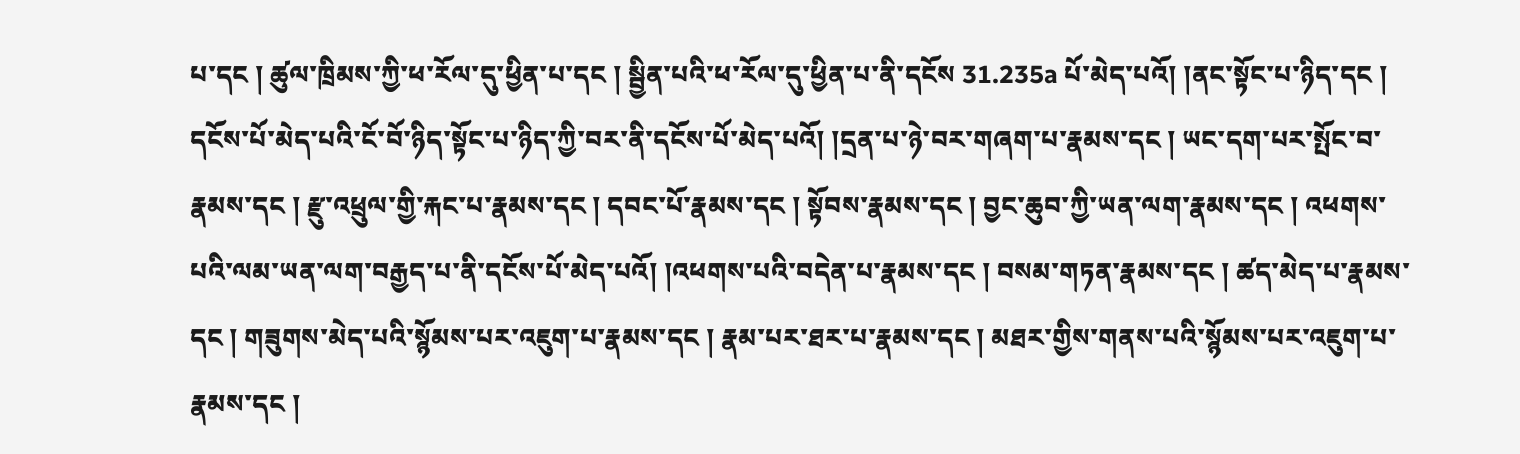པ་དང ། ཚུལ་ཁྲིམས་ཀྱི་ཕ་རོལ་དུ་ཕྱིན་པ་དང ། སྦྱིན་པའི་ཕ་རོལ་དུ་ཕྱིན་པ་ནི་དངོས 31.235a པོ་མེད་པའོ། །ནང་སྟོང་པ་ཉིད་དང ། དངོས་པོ་མེད་པའི་ངོ་བོ་ཉིད་སྟོང་པ་ཉིད་ཀྱི་བར་ནི་དངོས་པོ་མེད་པའོ། །དྲན་པ་ཉེ་བར་གཞག་པ་རྣམས་དང ། ཡང་དག་པར་སྤོང་བ་རྣམས་དང ། རྫུ་འཕྲུལ་གྱི་རྐང་པ་རྣམས་དང ། དབང་པོ་རྣམས་དང ། སྟོབས་རྣམས་དང ། བྱང་ཆུབ་ཀྱི་ཡན་ལག་རྣམས་དང ། འཕགས་པའི་ལམ་ཡན་ལག་བརྒྱད་པ་ནི་དངོས་པོ་མེད་པའོ། །འཕགས་པའི་བདེན་པ་རྣམས་དང ། བསམ་གཏན་རྣམས་དང ། ཚད་མེད་པ་རྣམས་དང ། གཟུགས་མེད་པའི་སྙོམས་པར་འཇུག་པ་རྣམས་དང ། རྣམ་པར་ཐར་པ་རྣམས་དང ། མཐར་གྱིས་གནས་པའི་སྙོམས་པར་འཇུག་པ་རྣམས་དང །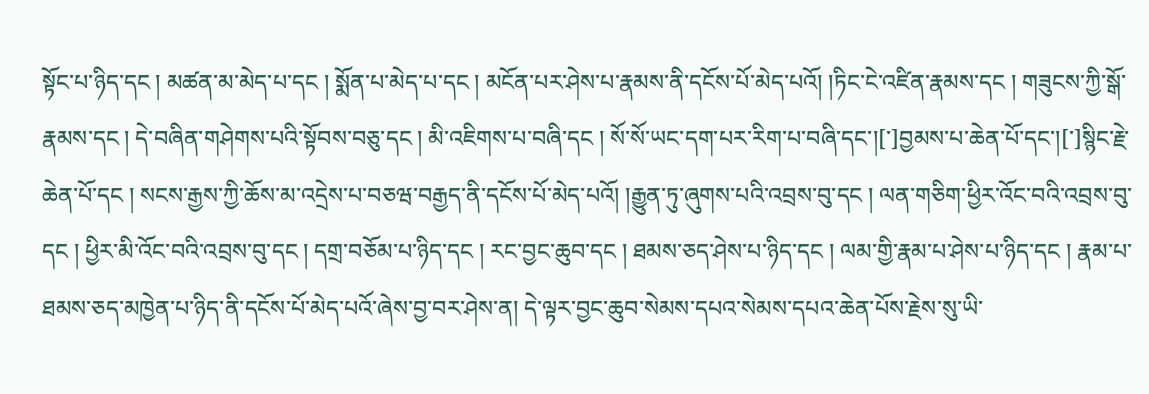སྟོང་པ་ཉིད་དང ། མཚན་མ་མེད་པ་དང ། སྨོན་པ་མེད་པ་དང ། མངོན་པར་ཤེས་པ་རྣམས་ནི་དངོས་པོ་མེད་པའོ། །ཏིང་ངེ་འཛིན་རྣམས་དང ། གཟུངས་ཀྱི་སྒོ་རྣམས་དང ། དེ་བཞིན་གཤེགས་པའི་སྟོབས་བཅུ་དང ། མི་འཇིགས་པ་བཞི་དང ། སོ་སོ་ཡང་དག་པར་རིག་པ་བཞི་དང་།[་]བྱམས་པ་ཆེན་པོ་དང་།[་]སྙིང་རྗེ་ཆེན་པོ་དང ། སངས་རྒྱས་ཀྱི་ཆོས་མ་འདྲེས་པ་བཅཝ་བརྒྱད་ནི་དངོས་པོ་མེད་པའོ། །རྒྱུན་ཏུ་ཞུགས་པའི་འབྲས་བུ་དང ། ལན་གཅིག་ཕྱིར་འོང་བའི་འབྲས་བུ་དང ། ཕྱིར་མི་འོང་བའི་འབྲས་བུ་དང ། དགྲ་བཅོམ་པ་ཉིད་དང ། རང་བྱང་ཆུབ་དང ། ཐམས་ཅད་ཤེས་པ་ཉིད་དང ། ལམ་གྱི་རྣམ་པ་ཤེས་པ་ཉིད་དང ། རྣམ་པ་ཐམས་ཅད་མཁྱེན་པ་ཉིད་ནི་དངོས་པོ་མེད་པའོ་ཞེས་བྱ་བར་ཤེས་ན། དེ་ལྟར་བྱང་ཆུབ་སེམས་དཔའ་སེམས་དཔའ་ཆེན་པོས་རྗེས་སུ་ཡི་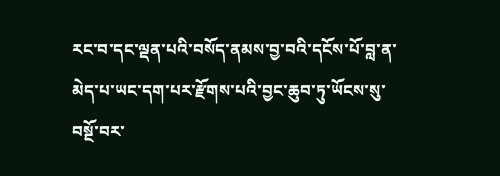རང་བ་དང་ལྡན་པའི་བསོད་ནམས་བྱ་བའི་དངོས་པོ་བླ་ན་མེད་པ་ཡང་དག་པར་རྫོགས་པའི་བྱང་ཆུབ་ཏུ་ཡོངས་སུ་བསྔོ་བར་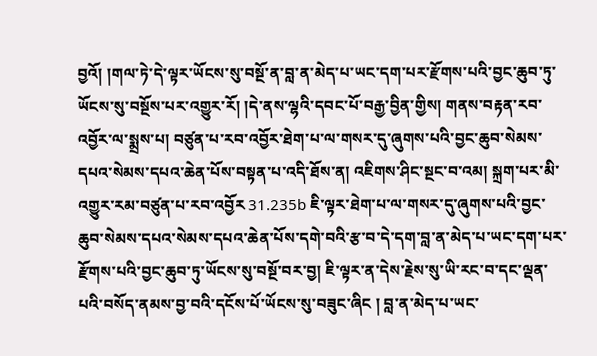བྱའོ། །གལ་ཏེ་དེ་ལྟར་ཡོངས་སུ་བསྔོ་ན་བླ་ན་མེད་པ་ཡང་དག་པར་རྫོགས་པའི་བྱང་ཆུབ་ཏུ་ཡོངས་སུ་བསྔོས་པར་འགྱུར་རོ། །དེ་ནས་ལྷའི་དབང་པོ་བརྒྱ་བྱིན་གྱིས། གནས་བརྟན་རབ་འབྱོར་ལ་སྨྲས་པ། བཙུན་པ་རབ་འབྱོར་ཐེག་པ་ལ་གསར་དུ་ཞུགས་པའི་བྱང་ཆུབ་སེམས་དཔའ་སེམས་དཔའ་ཆེན་པོས་བསྟན་པ་འདི་ཐོས་ན། འཇིགས་ཤིང་སྔང་བ་འམ། སྐྲག་པར་མི་འགྱུར་རམ་བཙུན་པ་རབ་འབྱོར 31.235b ཇི་ལྟར་ཐེག་པ་ལ་གསར་དུ་ཞུགས་པའི་བྱང་ཆུབ་སེམས་དཔའ་སེམས་དཔའ་ཆེན་པོས་དགེ་བའི་རྩ་བ་དེ་དག་བླ་ན་མེད་པ་ཡང་དག་པར་རྫོགས་པའི་བྱང་ཆུབ་ཏུ་ཡོངས་སུ་བསྔོ་བར་བྱ། ཇི་ལྟར་ན་དེས་རྗེས་སུ་ཡི་རང་བ་དང་ལྡན་པའི་བསོད་ནམས་བྱ་བའི་དངོས་པོ་ཡོངས་སུ་བཟུང་ཞིང ། བླ་ན་མེད་པ་ཡང་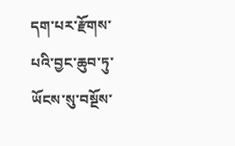དག་པར་རྫོགས་པའི་བྱང་ཆུབ་ཏུ་ཡོངས་སུ་བསྔོས་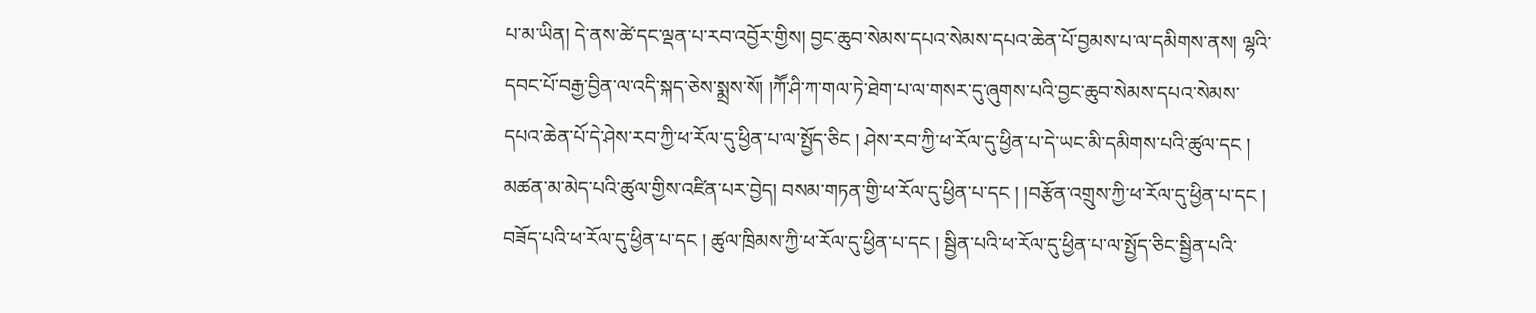པ་མ་ཡིན། དེ་ནས་ཚེ་དང་ལྡན་པ་རབ་འབྱོར་གྱིས། བྱང་ཆུབ་སེམས་དཔའ་སེམས་དཔའ་ཆེན་པོ་བྱམས་པ་ལ་དམིགས་ནས། ལྷའི་དབང་པོ་བརྒྱ་བྱིན་ལ་འདི་སྐད་ཅེས་སྨྲས་སོ། །ཀཽ་ཤི་ཀ་གལ་ཏེ་ཐེག་པ་ལ་གསར་དུ་ཞུགས་པའི་བྱང་ཆུབ་སེམས་དཔའ་སེམས་དཔའ་ཆེན་པོ་དེ་ཤེས་རབ་ཀྱི་ཕ་རོལ་དུ་ཕྱིན་པ་ལ་སྤྱོད་ཅིང ། ཤེས་རབ་ཀྱི་ཕ་རོལ་དུ་ཕྱིན་པ་དེ་ཡང་མི་དམིགས་པའི་ཚུལ་དང ། མཚན་མ་མེད་པའི་ཚུལ་གྱིས་འཛིན་པར་བྱེད། བསམ་གཏན་གྱི་ཕ་རོལ་དུ་ཕྱིན་པ་དང ། །བརྩོན་འགྲུས་ཀྱི་ཕ་རོལ་དུ་ཕྱིན་པ་དང ། བཟོད་པའི་ཕ་རོལ་དུ་ཕྱིན་པ་དང ། ཚུལ་ཁྲིམས་ཀྱི་ཕ་རོལ་དུ་ཕྱིན་པ་དང ། སྦྱིན་པའི་ཕ་རོལ་དུ་ཕྱིན་པ་ལ་སྤྱོད་ཅིང་སྦྱིན་པའི་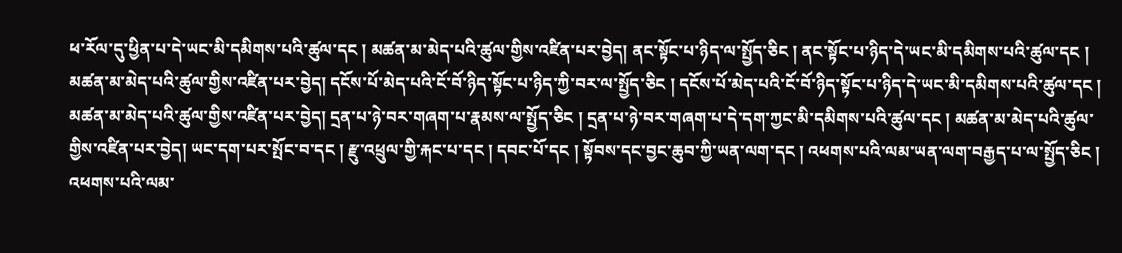ཕ་རོལ་དུ་ཕྱིན་པ་དེ་ཡང་མི་དམིགས་པའི་ཚུལ་དང ། མཚན་མ་མེད་པའི་ཚུལ་གྱིས་འཛིན་པར་བྱེད། ནང་སྟོང་པ་ཉིད་ལ་སྤྱོད་ཅིང ། ནང་སྟོང་པ་ཉིད་དེ་ཡང་མི་དམིགས་པའི་ཚུལ་དང ། མཚན་མ་མེད་པའི་ཚུལ་གྱིས་འཛིན་པར་བྱེད། དངོས་པོ་མེད་པའི་ངོ་བོ་ཉིད་སྟོང་པ་ཉིད་ཀྱི་བར་ལ་སྤྱོད་ཅིང ། དངོས་པོ་མེད་པའི་ངོ་བོ་ཉིད་སྟོང་པ་ཉིད་དེ་ཡང་མི་དམིགས་པའི་ཚུལ་དང ། མཚན་མ་མེད་པའི་ཚུལ་གྱིས་འཛིན་པར་བྱེད། དྲན་པ་ཉེ་བར་གཞག་པ་རྣམས་ལ་སྤྱོད་ཅིང ། དྲན་པ་ཉེ་བར་གཞག་པ་དེ་དག་ཀྱང་མི་དམིགས་པའི་ཚུལ་དང ། མཚན་མ་མེད་པའི་ཚུལ་གྱིས་འཛིན་པར་བྱེད། ཡང་དག་པར་སྤོང་བ་དང ། རྫུ་འཕྲུལ་གྱི་རྐང་པ་དང ། དབང་པོ་དང ། སྟོབས་དང་བྱང་ཆུབ་ཀྱི་ཡན་ལག་དང ། འཕགས་པའི་ལམ་ཡན་ལག་བརྒྱད་པ་ལ་སྤྱོད་ཅིང ། འཕགས་པའི་ལམ་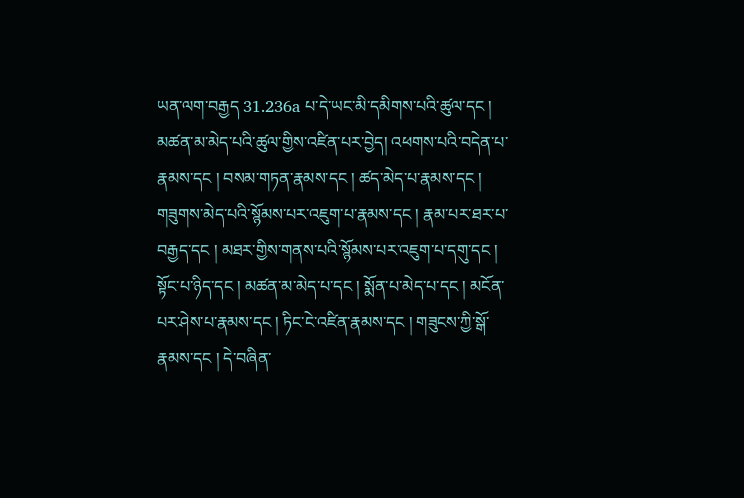ཡན་ལག་བརྒྱད 31.236a པ་དེ་ཡང་མི་དམིགས་པའི་ཚུལ་དང ། མཚན་མ་མེད་པའི་ཚུལ་གྱིས་འཛིན་པར་བྱེད། འཕགས་པའི་བདེན་པ་རྣམས་དང ། བསམ་གཏན་རྣམས་དང ། ཚད་མེད་པ་རྣམས་དང ། གཟུགས་མེད་པའི་སྙོམས་པར་འཇུག་པ་རྣམས་དང ། རྣམ་པར་ཐར་པ་བརྒྱད་དང ། མཐར་གྱིས་གནས་པའི་སྙོམས་པར་འཇུག་པ་དགུ་དང ། སྟོང་པ་ཉིད་དང ། མཚན་མ་མེད་པ་དང ། སྨོན་པ་མེད་པ་དང ། མངོན་པར་ཤེས་པ་རྣམས་དང ། ཏིང་ངེ་འཛིན་རྣམས་དང ། གཟུངས་ཀྱི་སྒོ་རྣམས་དང ། དེ་བཞིན་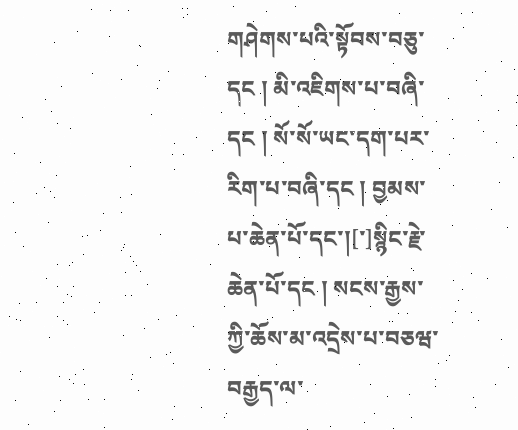གཤེགས་པའི་སྟོབས་བཅུ་དང ། མི་འཇིགས་པ་བཞི་དང ། སོ་སོ་ཡང་དག་པར་རིག་པ་བཞི་དང ། བྱམས་པ་ཆེན་པོ་དང་།[་]སྙིང་རྗེ་ཆེན་པོ་དང ། སངས་རྒྱས་ཀྱི་ཆོས་མ་འདྲེས་པ་བཅཝ་བརྒྱད་ལ་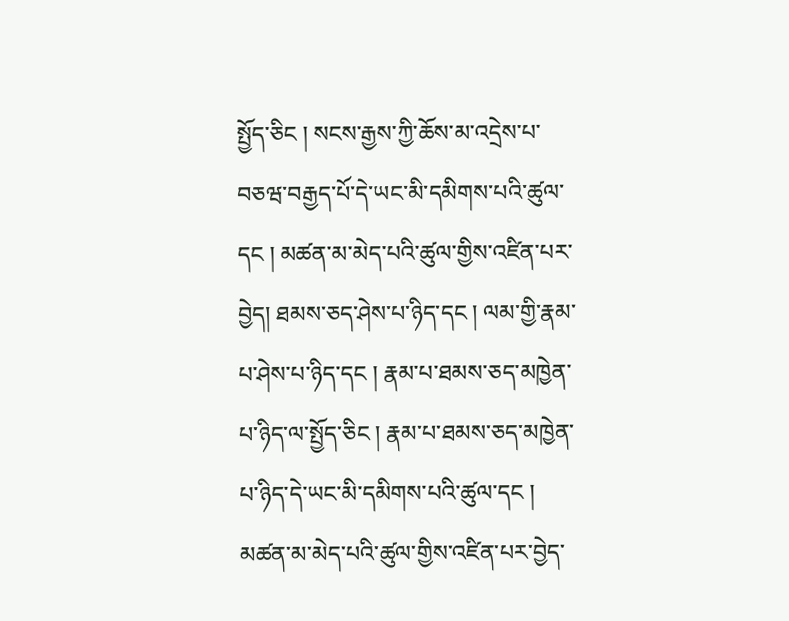སྤྱོད་ཅིང ། སངས་རྒྱས་ཀྱི་ཆོས་མ་འདྲེས་པ་བཅཝ་བརྒྱད་པོ་དེ་ཡང་མི་དམིགས་པའི་ཚུལ་དང ། མཚན་མ་མེད་པའི་ཚུལ་གྱིས་འཛིན་པར་བྱེད། ཐམས་ཅད་ཤེས་པ་ཉིད་དང ། ལམ་གྱི་རྣམ་པ་ཤེས་པ་ཉིད་དང ། རྣམ་པ་ཐམས་ཅད་མཁྱེན་པ་ཉིད་ལ་སྤྱོད་ཅིང ། རྣམ་པ་ཐམས་ཅད་མཁྱེན་པ་ཉིད་དེ་ཡང་མི་དམིགས་པའི་ཚུལ་དང ། མཚན་མ་མེད་པའི་ཚུལ་གྱིས་འཛིན་པར་བྱེད་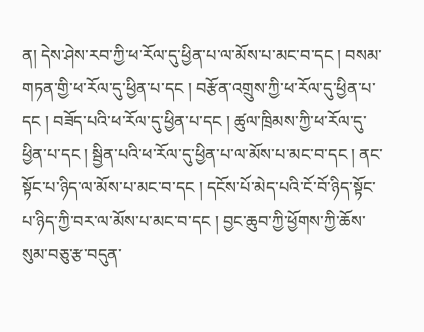ན། དེས་ཤེས་རབ་ཀྱི་ཕ་རོལ་དུ་ཕྱིན་པ་ལ་མོས་པ་མང་བ་དང ། བསམ་གཏན་གྱི་ཕ་རོལ་དུ་ཕྱིན་པ་དང ། བརྩོན་འགྲུས་ཀྱི་ཕ་རོལ་དུ་ཕྱིན་པ་དང ། བཟོད་པའི་ཕ་རོལ་དུ་ཕྱིན་པ་དང ། ཚུལ་ཁྲིམས་ཀྱི་ཕ་རོལ་དུ་ཕྱིན་པ་དང ། སྦྱིན་པའི་ཕ་རོལ་དུ་ཕྱིན་པ་ལ་མོས་པ་མང་བ་དང ། ནང་སྟོང་པ་ཉིད་ལ་མོས་པ་མང་བ་དང ། དངོས་པོ་མེད་པའི་ངོ་བོ་ཉིད་སྟོང་པ་ཉིད་ཀྱི་བར་ལ་མོས་པ་མང་བ་དང ། བྱང་ཆུབ་ཀྱི་ཕྱོགས་ཀྱི་ཆོས་སུམ་བཅུ་རྩ་བདུན་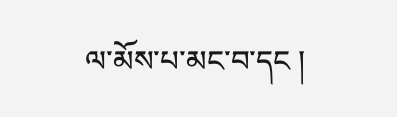ལ་མོས་པ་མང་བ་དང །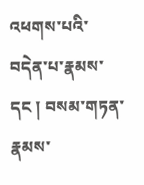འཕགས་པའི་བདེན་པ་རྣམས་དང ། བསམ་གཏན་རྣམས་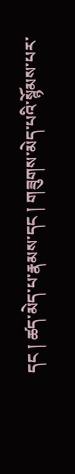དང ། ཚད་མེད་པ་རྣམས་དང ། གཟུགས་མེད་པའི་སྙོམས་པར་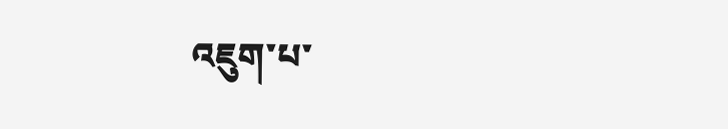འཇུག་པ་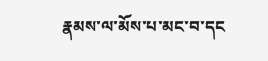རྣམས་ལ་མོས་པ་མང་བ་དང